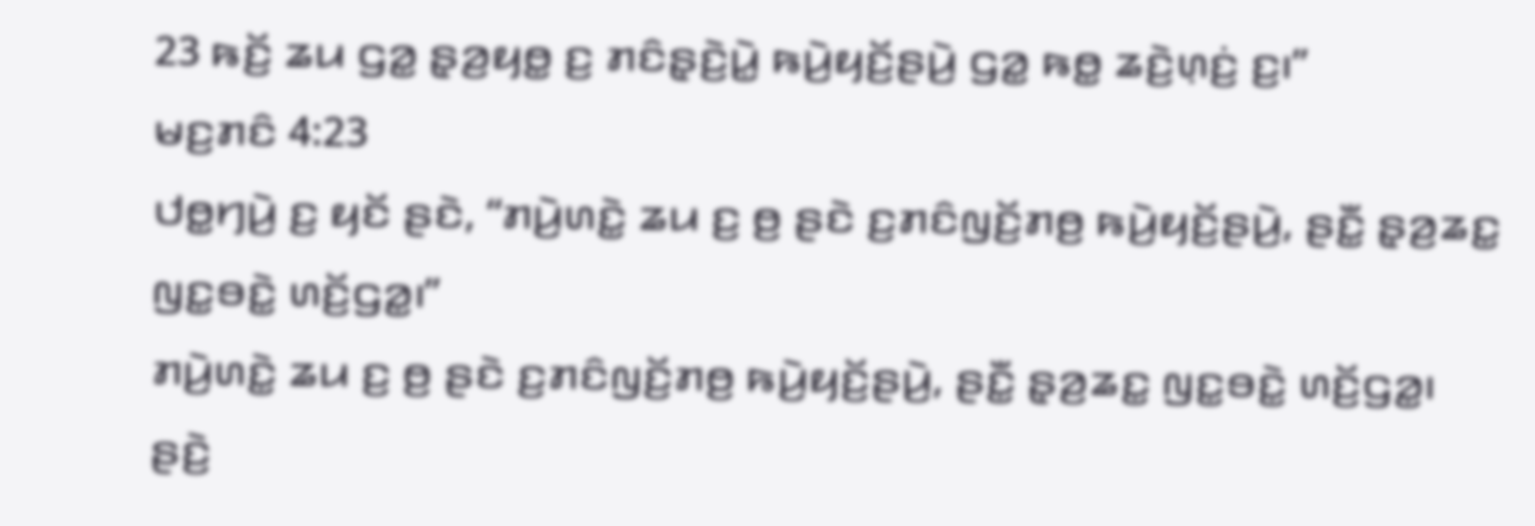23 ꤒꤢꤩ꤬ ꤘꤣ ꤞꤤ꤭ ꤔ꤫ꤤ꤬ꤟꤥ꤭ ꤢ꤬ ꤊꤢꤨꤔ꤫ꤢꤧ꤬ꤣꤧ꤭ ꤒꤣꤧ꤬ꤟꤢꤩ꤬ꤔꤣꤧ꤬ ꤞꤤ꤭ ꤒꤥ꤭ ꤘꤢꤧ꤬ꤛ꤫ꤢꤦ꤬ ꤢ꤬꤯”
ꤗꤢ꤬ꤊꤢꤨ 4:23
ꤓꤥ꤭ꤚꤣꤧ꤬ ꤢ꤬ ꤟꤢꤩ ꤔꤢꤧ, “ꤊꤣꤧ꤬ꤛꤢꤧ꤭ ꤘꤣ ꤢ꤬ ꤥ꤬ ꤔꤢꤧ ꤢ꤬ꤊꤢꤨꤜꤢꤩ꤬ꤊꤥ꤬ ꤒꤣꤧ꤬ꤟꤢꤩ꤬ꤔꤣꤧ꤬, ꤔꤢꤪ꤭ ꤔ꤫ꤤ꤬ꤘꤢ꤭ ꤜꤢ꤭ꤋꤢꤧ꤭ ꤛꤢꤩ꤬ꤞꤤ꤭꤯”
ꤊꤣꤧ꤬ꤛꤢꤧ꤭ ꤘꤣ ꤢ꤬ ꤥ꤬ ꤔꤢꤧ ꤢ꤬ꤊꤢꤨꤜꤢꤩ꤬ꤊꤥ꤬ ꤒꤣꤧ꤬ꤟꤢꤩ꤬ꤔꤣꤧ꤬, ꤔꤢꤪ꤭ ꤔ꤫ꤤ꤬ꤘꤢ꤭ ꤜꤢ꤭ꤋꤢꤧ꤭ ꤛꤢꤩ꤬ꤞꤤ꤭꤯
ꤔꤢꤧ꤬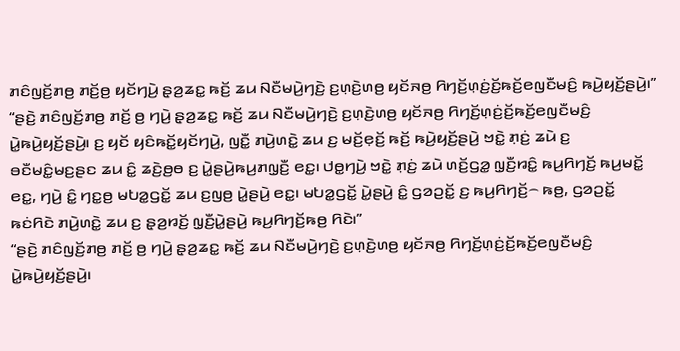ꤊꤢꤨꤜꤢꤩ꤬ꤊꤥ꤬ ꤊꤢꤩ꤬ꤥ꤬ ꤟꤢꤩꤚꤣꤧ꤬ ꤔ꤫ꤤ꤬ꤘꤢ꤭ ꤒꤢꤩ꤬ ꤘꤣ ꤡꤢꤪꤗꤣꤧ꤬ꤚꤢꤧ꤬ ꤢ꤬ꤛ꤫ꤢꤧ꤬ꤛꤥ꤬ ꤟꤢꤩꤏꤥ꤬ ꤖꤚꤢꤩ꤬ꤛ꤫ꤢꤦ꤬ꤢꤩ꤬ꤒꤢꤩ꤬ꤕꤜꤢꤪꤗꤢꤨ꤬ ꤒꤣꤧ꤬ꤟꤢꤩ꤬ꤔꤣꤧ꤬꤯”
“ꤔꤢꤧ꤬ ꤊꤢꤨꤜꤢꤩ꤬ꤊꤥ꤬ ꤊꤢꤩ꤬ ꤥ꤬ ꤚꤣꤧ꤬ ꤔ꤫ꤤ꤬ꤘꤢ꤭ ꤒꤢꤩ꤬ ꤘꤣ ꤡꤢꤪꤗꤣꤧ꤬ꤚꤢꤧ꤬ ꤢ꤬ꤛ꤫ꤢꤧ꤬ꤛꤥ꤬ ꤟꤢꤩꤏꤥ꤬ ꤖꤚꤢꤩ꤬ꤛ꤫ꤢꤦ꤬ꤢꤩ꤬ꤒꤢꤩ꤬ꤕꤜꤢꤪꤗꤢꤨ꤬ ꤣꤧ꤭ꤒꤣꤧ꤬ꤟꤢꤩ꤬ꤔꤣꤧ꤬꤯ ꤢ꤬ ꤟꤢꤩ ꤟꤢꤨꤒꤢꤩ꤭ꤟꤢꤩꤚꤣꤧ꤬, ꤜꤢꤪ꤭ ꤊꤣꤧ꤬ꤛꤢꤧ꤭ ꤘꤣ ꤢ꤬ ꤗꤢꤩ꤬ꤕ꤫ꤢꤩ꤬ ꤒꤢꤩ꤬ ꤒꤣꤧ꤬ꤟꤢꤩ꤬ꤔꤣꤧ꤬ ꤠꤢꤧ꤭ ꤊ꤫ꤢꤦ꤬ ꤘꤣꤧ ꤢ꤬ ꤋꤢꤪꤗꤢꤨ꤭ꤗꤢ꤬ꤔꤢ ꤘꤣ ꤢꤨ꤭ ꤘꤢꤧ꤬ꤥ꤬ꤥ ꤢ꤬ ꤣꤧ꤭ꤔꤣꤧ꤬ꤒꤣ꤬ꤊꤜ꤫ꤢꤪ꤬ ꤕꤢ꤭꤯ ꤓꤥ꤭ꤚꤣꤧ꤬ ꤠꤢꤧ꤭ ꤊ꤫ꤢꤦ꤬ ꤘꤣꤧ ꤛꤢꤩ꤬ꤞꤤ꤭ ꤜ꤫ꤢꤪ꤬ꤙꤢꤨ꤭ ꤒꤣ꤬ꤖꤚꤢꤩ꤬ ꤒꤣ꤬ꤗꤢꤩ꤭ ꤕꤢ꤭, ꤚꤣꤧ꤬ ꤢꤨ꤭ ꤚꤢ꤭ꤥ꤬ ꤗꤝꤤ꤭ꤞꤢꤩ꤭ ꤘꤣ ꤢ꤬ꤜꤥ꤬ ꤣꤧ꤭ꤔꤣꤧ꤬ ꤕꤢ꤭꤯ ꤗꤝꤤ꤭ꤞꤢꤩ꤭ ꤣꤧ꤭ꤔꤣꤧ꤬ ꤢꤨ꤭ ꤞꤤꤑꤢꤩ꤭ ꤢ꤬ ꤒꤣ꤬ꤖꤚꤢꤩ꤬꤮ ꤒꤥ꤬, ꤞꤤꤑꤢꤩ꤭ ꤒꤢꤦꤖꤢꤧ ꤊꤣꤧ꤬ꤛꤢꤧ꤭ ꤘꤣ ꤢ꤬ ꤔ꤫ꤤ꤬ꤙꤢꤩ꤬ ꤜ꤫ꤢꤪ꤬ꤣꤧ꤭ꤔꤣꤧ꤬ ꤒꤣ꤬ꤖꤚꤢꤩ꤬ꤒꤥ꤬ ꤖꤢꤧ꤯”
“ꤔꤢꤧ꤬ ꤊꤢꤨꤜꤢꤩ꤬ꤊꤥ꤬ ꤊꤢꤩ꤬ ꤥ꤬ ꤚꤣꤧ꤬ ꤔ꤫ꤤ꤬ꤘꤢ꤭ ꤒꤢꤩ꤬ ꤘꤣ ꤡꤢꤪꤗꤣꤧ꤬ꤚꤢꤧ꤬ ꤢ꤬ꤛ꤫ꤢꤧ꤬ꤛꤥ꤬ ꤟꤢꤩꤏꤥ꤬ ꤖꤚꤢꤩ꤬ꤛ꤫ꤢꤦ꤬ꤢꤩ꤬ꤒꤢꤩ꤬ꤕꤜꤢꤪꤗꤢꤨ꤬ ꤣꤧ꤭ꤒꤣꤧ꤬ꤟꤢꤩ꤬ꤔꤣꤧ꤬꤯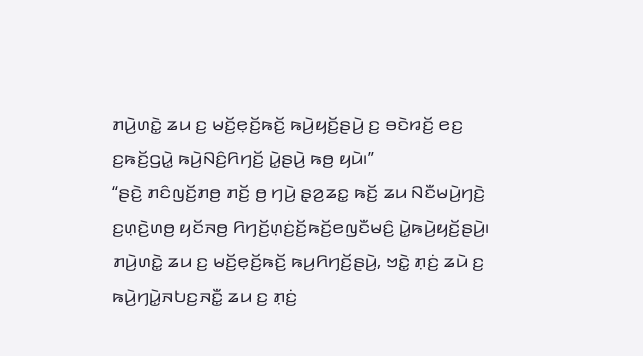ꤊꤣꤧ꤬ꤛꤢꤧ꤭ ꤘꤣ ꤢ꤬ ꤗꤢꤩ꤬ꤕ꤫ꤢꤩ꤬ꤒꤢꤩ꤬ ꤒꤣꤧ꤬ꤟꤢꤩ꤬ꤔꤣꤧ꤬ ꤢ꤬ ꤋꤢꤧꤙꤢꤩ꤬ ꤕꤢ꤬ ꤢ꤬ꤒꤢꤩ꤬ꤞꤣꤧ꤭ ꤒꤣꤧ꤬ꤡꤢꤨ꤬ꤖꤚꤢꤩ꤬ ꤣꤧ꤭ꤔꤣꤧ꤬ ꤒꤥ꤬ ꤟꤣꤧ꤯”
“ꤔꤢꤧ꤬ ꤊꤢꤨꤜꤢꤩ꤬ꤊꤥ꤬ ꤊꤢꤩ꤬ ꤥ꤬ ꤚꤣꤧ꤬ ꤔ꤫ꤤ꤬ꤘꤢ꤭ ꤒꤢꤩ꤬ ꤘꤣ ꤡꤢꤪꤗꤣꤧ꤬ꤚꤢꤧ꤬ ꤢ꤬ꤛ꤫ꤢꤧ꤬ꤛꤥ꤬ ꤟꤢꤩꤏꤥ꤬ ꤖꤚꤢꤩ꤬ꤛ꤫ꤢꤦ꤬ꤢꤩ꤬ꤒꤢꤩ꤬ꤕꤜꤢꤪꤗꤢꤨ꤬ ꤣꤧ꤭ꤒꤣꤧ꤬ꤟꤢꤩ꤬ꤔꤣꤧ꤬꤯ ꤊꤣꤧ꤬ꤛꤢꤧ꤭ ꤘꤣ ꤢ꤬ ꤗꤢꤩ꤬ꤕ꤫ꤢꤩ꤬ꤒꤢꤩ꤬ ꤒꤣ꤬ꤖꤚꤢꤩ꤬ꤔꤣꤧ꤬, ꤠꤢꤧ꤭ ꤊ꤫ꤢꤦ꤬ ꤘꤣꤧ ꤢ꤬ ꤒꤣꤧ꤬ꤚꤣꤧ꤭ꤏꤝꤢ꤬ꤏꤢꤪ꤭ ꤘꤣ ꤢ꤬ ꤊ꤫ꤢꤦ꤬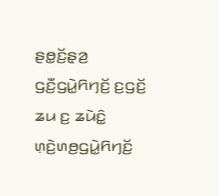ꤔꤥ꤭ꤢꤩ꤬ꤔ꤫ꤤ꤬ ꤞꤢꤪ꤬ꤞꤣꤧ꤭ꤖꤚꤢꤩ꤬ ꤢ꤬ꤞꤢꤩ꤬ ꤘꤣ ꤢ꤬ ꤘꤣꤧꤢꤨ꤭ ꤛ꤫ꤢꤧ꤬ꤛꤥ꤬ꤞꤣꤧ꤭ꤖꤚꤢꤩ꤬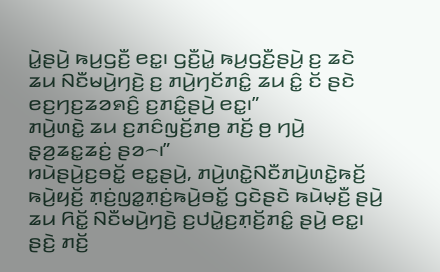ꤣꤧ꤭ꤔꤣꤧ꤬ ꤒꤣ꤬ꤞꤢꤪ꤬ ꤕꤢ꤭꤯ ꤞꤢꤪ꤬ꤣꤧ꤭ ꤒꤣ꤬ꤞꤢꤪ꤬ꤔꤣꤧ꤬ ꤢ꤬ ꤘꤢꤧ ꤘꤣ ꤡꤢꤪꤗꤣꤧ꤬ꤚꤢꤧ꤬ ꤢ꤬ ꤊꤣꤧ꤬ꤚꤢꤩꤊꤢꤨ꤭ ꤘꤣ ꤢꤨ꤭ ꤢꤩ ꤔꤢꤧ ꤕꤢ꤬ꤚꤢ꤬ꤘꤤꤎꤢꤨ꤬ ꤢ꤬ꤊꤢꤨ꤭ꤔꤣꤧ꤬ ꤕꤢ꤭꤯”
ꤊꤣꤧ꤬ꤛꤢꤧ꤭ ꤘꤣ ꤢ꤬ꤊꤢꤨꤜꤢꤩ꤬ꤊꤥ꤬ ꤊꤢꤩ꤬ ꤥ꤬ ꤚꤣꤧ꤬ ꤔ꤫ꤤ꤬ꤘꤢ꤭ꤘꤢꤦ꤬ ꤔꤤ꤮꤯”
ꤙꤣꤧꤔꤣꤧ꤬ꤢ꤬ꤋꤢꤩ꤭ ꤕꤢ꤭ꤔꤣꤧ꤬, ꤊꤣꤧ꤬ꤛꤢꤧ꤭ꤡꤢꤪꤊꤣꤧ꤬ꤛꤢꤧ꤭ꤒꤢꤩ꤬ ꤒꤣꤧ꤬ꤟꤢꤩ꤬ ꤊ꤫ꤢꤦ꤬ꤜꤤ꤭ꤊ꤫ꤢꤦ꤬ꤒꤣꤧ꤬ꤋꤢꤩ꤭ ꤞꤢꤧꤔꤢꤧ ꤒꤣꤧꤗ꤫ꤢꤪ꤬ ꤔꤣꤧ꤬ ꤘꤣ ꤖꤢꤩ꤭ ꤡꤢꤪꤗꤣꤧ꤬ꤚꤢꤧ꤬ ꤢ꤬ꤓꤣꤧ꤭ꤢ꤬ꤊ꤫ꤢꤩ꤬ꤊꤢꤨ꤭ ꤔꤣꤧ꤬ ꤕꤢ꤭꤯ ꤔꤢꤧ꤬ ꤊꤢꤩ꤬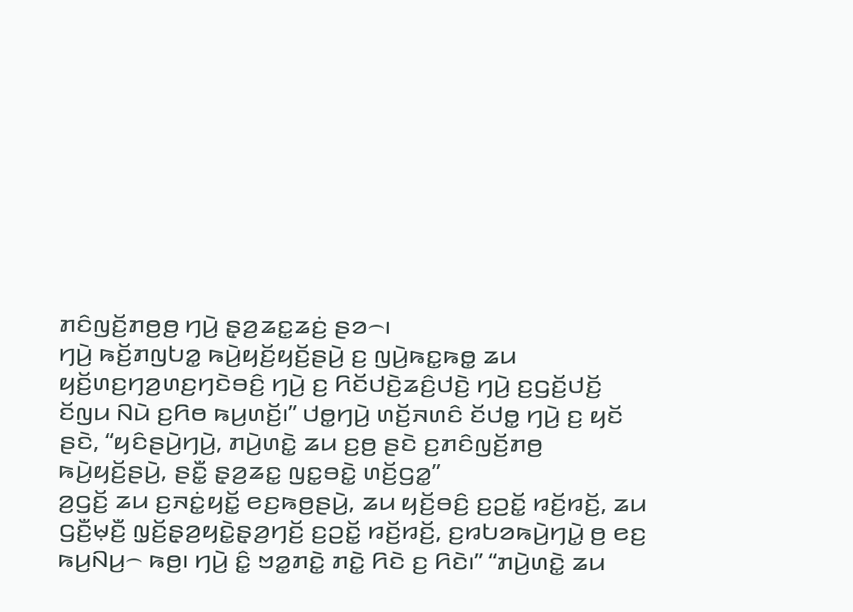ꤊꤢꤨꤜꤢꤩ꤬ꤊꤥ꤬ꤥ꤬ ꤚꤣꤧ꤬ ꤔ꤫ꤤ꤬ꤘꤢ꤭ꤘꤢꤦ꤬ ꤔꤤ꤮꤯
ꤚꤣꤧ꤬ ꤒꤢꤩ꤬ꤊꤜꤝꤤ꤭ ꤒꤣꤧ꤬ꤟꤢꤩ꤬ꤟꤢꤩ꤬ꤔꤣꤧ꤬ ꤢ꤬ ꤜꤣꤧ꤬ꤒꤢ꤭ꤒꤥ꤭ ꤘꤣ ꤟꤢꤩ꤬ꤛꤢ꤬ꤚꤤ꤬ꤛꤢ꤬ꤚꤢꤧꤋꤢꤨ꤬ ꤚꤣꤧ꤬ ꤢ꤬ ꤖꤢꤩꤓꤢꤧ꤬ꤘꤢꤨ꤬ꤓꤢꤧ꤬ ꤚꤣꤧ꤬ ꤢ꤬ꤞꤢꤩ꤬ꤓꤢꤩ꤬ ꤢꤩꤜꤣ ꤡꤣꤧ ꤢ꤬ꤖꤥ ꤒꤣ꤬ꤛꤢꤩ꤬꤯” ꤓꤥ꤭ꤚꤣꤧ꤬ ꤛꤢꤩ꤬ꤏꤛꤢꤨ ꤢꤩꤓꤥ꤭ ꤚꤣꤧ꤬ ꤢ꤬ ꤟꤢꤩ ꤔꤢꤧ, “ꤟꤢꤨꤔꤣꤧ꤬ꤚꤣꤧ꤬, ꤊꤣꤧ꤬ꤛꤢꤧ꤭ ꤘꤣ ꤢ꤬ꤥ꤬ ꤔꤢꤧ ꤢ꤬ꤊꤢꤨꤜꤢꤩ꤬ꤊꤥ꤬ ꤒꤣꤧ꤬ꤟꤢꤩ꤬ꤔꤣꤧ꤬, ꤔꤢꤪ꤭ ꤔ꤫ꤤ꤬ꤘꤢ꤭ ꤜꤢ꤭ꤋꤢꤧ꤭ ꤛꤢꤩ꤬ꤞꤤ꤭”
ꤤ꤬ꤞꤢꤩ꤬ ꤘꤣ ꤢ꤬ꤏꤢꤦ꤭ꤟꤢꤩ꤭ ꤕꤢ꤬ꤒꤥ꤬ꤔꤣꤧ꤬, ꤘꤣ ꤟꤢꤩ꤬ꤋꤢꤨ꤬ ꤢ꤬ꤑꤢꤩ꤭ ꤙꤢꤩ꤬ꤙꤢꤩ꤬, ꤘꤣ ꤞꤢꤪ꤬ꤗ꤫ꤢꤪ꤬ ꤜ꤫ꤢꤩ꤬ꤔ꤫ꤤ꤬ꤟꤢꤧ꤭ꤔ꤫ꤤ꤬ꤚꤢꤩ꤬ ꤢ꤬ꤑꤢꤩ꤭ ꤙꤢꤩ꤬ꤙꤢꤩ꤬, ꤢ꤬ꤙꤝꤤꤒꤣꤧ꤬ꤚꤣꤧ꤭ ꤥ꤬ ꤕꤢ꤬ ꤒꤣ꤬ꤡꤣ꤬꤮ ꤒꤥ꤬꤯ ꤚꤣꤧ꤬ ꤢꤨ꤭ ꤠꤤ꤭ꤊꤢꤧ꤭ ꤊꤢꤧ꤭ ꤖꤢꤧ ꤢ꤬ ꤖꤢꤧ꤯” “ꤊꤣꤧ꤬ꤛꤢꤧ꤭ ꤘꤣ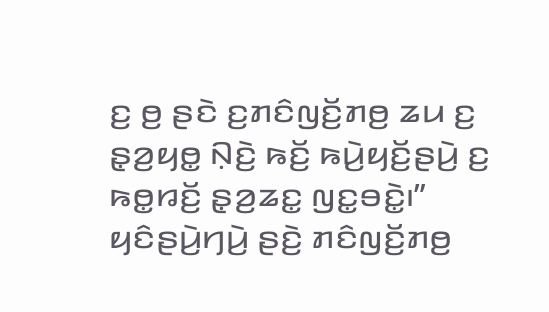ꤢ꤬ ꤥ꤬ ꤔꤢꤧ ꤢ꤬ꤊꤢꤨꤜꤢꤩ꤬ꤊꤥ꤬ ꤘꤣ ꤢ꤬ ꤔ꤫ꤤ꤬ꤟꤥ꤭ ꤡ꤫ꤢꤧ꤬ ꤒꤢꤩ꤬ ꤒꤣꤧ꤬ꤟꤢꤩ꤬ꤔꤣꤧ꤬ ꤢ꤬ ꤒꤥ꤭ꤙꤢꤩ꤬ ꤔ꤫ꤤ꤬ꤘꤢ꤭ ꤜꤢ꤭ꤋꤢꤧ꤭꤯”
ꤟꤢꤨꤔꤣꤧ꤬ꤚꤣꤧ꤬ ꤔꤢꤧ꤬ ꤊꤢꤨꤜꤢꤩ꤬ꤊꤥ꤬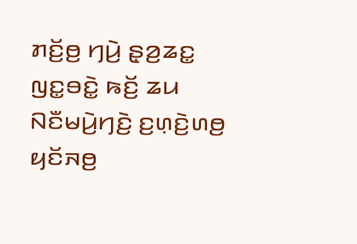ꤊꤢꤩ꤬ꤥ꤬ ꤚꤣꤧ꤬ ꤔ꤫ꤤ꤬ꤘꤢ꤭ ꤜꤢ꤭ꤋꤢꤧ꤭ ꤒꤢꤩ꤬ ꤘꤣ ꤡꤢꤪꤗꤣꤧ꤬ꤚꤢꤧ꤬ ꤢ꤬ꤛ꤫ꤢꤧ꤬ꤛꤥ꤬ ꤟꤢꤩꤏꤥ꤬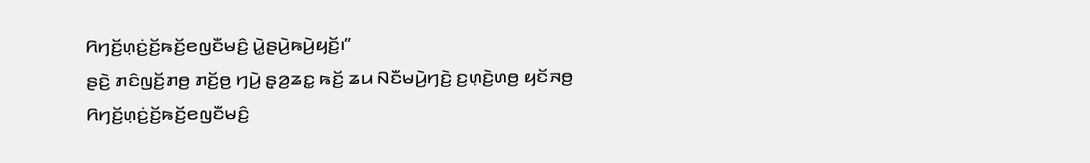ꤖꤚꤢꤩ꤬ꤛ꤫ꤢꤦ꤬ꤢꤩ꤬ꤒꤢꤩ꤬ꤕꤜꤢꤪꤗꤢꤨ꤬ ꤣꤧ꤭ꤔꤣꤧ꤬ꤒꤣꤧ꤬ꤟꤢꤩ꤬꤯”
ꤔꤢꤧ꤬ ꤊꤢꤨꤜꤢꤩ꤬ꤊꤥ꤬ ꤊꤢꤩ꤬ꤥ꤬ ꤚꤣꤧ꤬ ꤔ꤫ꤤ꤬ꤘꤢ꤭ ꤒꤢꤩ꤬ ꤘꤣ ꤡꤢꤪꤗꤣꤧ꤬ꤚꤢꤧ꤬ ꤢ꤬ꤛ꤫ꤢꤧ꤬ꤛꤥ꤬ ꤟꤢꤩꤏꤥ꤬ ꤖꤚꤢꤩ꤬ꤛ꤫ꤢꤦ꤬ꤢꤩ꤬ꤒꤢꤩ꤬ꤕꤜꤢꤪꤗꤢꤨ꤬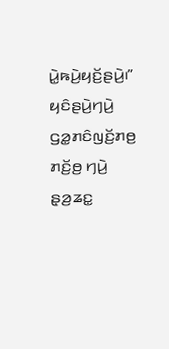ꤣꤧ꤭ꤒꤣꤧ꤬ꤟꤢꤩ꤬ꤔꤣꤧ꤬꤯”
ꤟꤢꤨꤔꤣꤧ꤬ꤚꤣꤧ꤬ ꤞꤤ꤭ꤊꤢꤨꤜꤢꤩ꤬ꤊꤥ꤬ ꤊꤢꤩ꤬ꤥ꤬ ꤚꤣꤧ꤬ ꤔ꤫ꤤ꤬ꤘꤢ꤭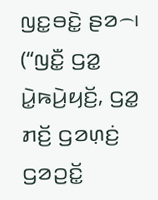ꤜꤢ꤭ꤋꤢꤧ꤭ ꤔꤤ꤮꤯
(“ꤜꤢꤪ꤭ ꤞꤤ꤭ ꤣꤧ꤭ꤒꤣꤧ꤬ꤟꤢꤩ꤬, ꤞꤤ꤭ ꤊꤢꤩ꤬ ꤞꤤꤛ꤫ꤢꤦ꤬ ꤞꤤꤑꤢꤩ꤭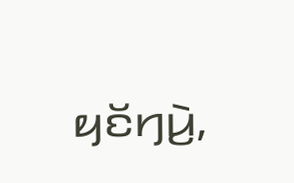ꤟꤢꤩꤚꤣꤧ꤬,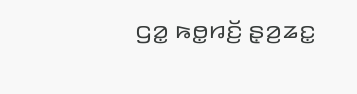ꤞꤤ꤭ ꤒꤥ꤭ꤙꤢꤩ꤬ ꤔ꤫ꤤ꤬ꤘꤢ꤭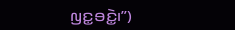ꤜꤢ꤭ꤋꤢꤧ꤭꤯”)